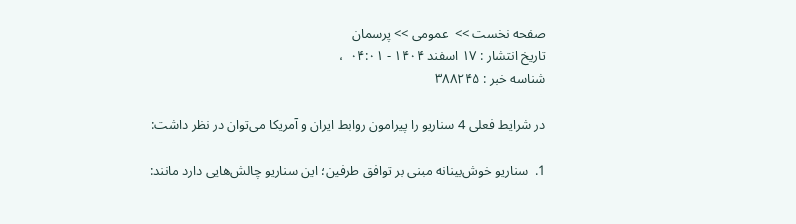صفحه نخست >>  عمومی >> پرسمان
تاریخ انتشار : ۱۷ اسفند ۱۴۰۴ - ۰۴:۰۱  ،
شناسه خبر : ۳۸۸۲۴۵

در شرایط فعلی 4 سناریو را پیرامون روابط ایران و آمریکا می‌توان در نظر داشت:

1.  سناریو خوش‌بینانه مبنی بر توافق طرفین؛ این سناریو چالش‌هایی دارد مانند: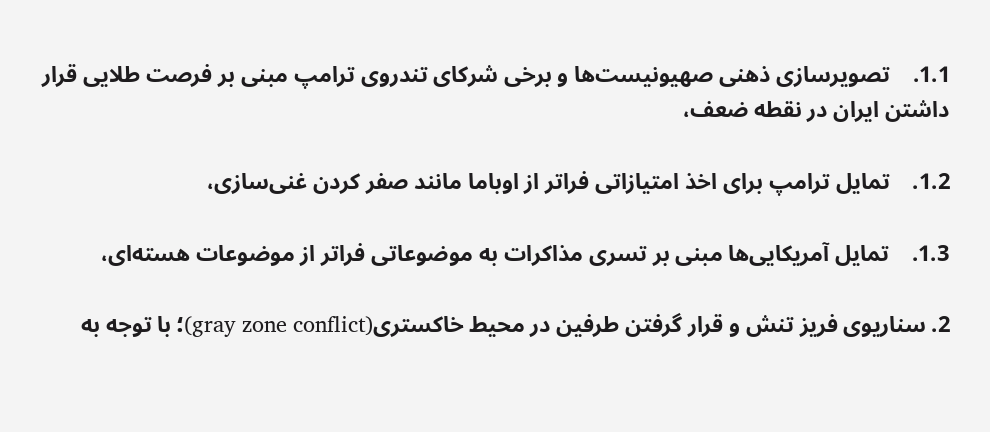1.1.    تصویرسازی ذهنی صهیونیست‌ها و برخی شرکای تندروی ترامپ مبنی بر فرصت طلایی قرار داشتن ایران در نقطه ضعف،

1.2.    تمایل ترامپ برای اخذ امتیازاتی فراتر از اوباما مانند صفر کردن غنی‌سازی،

1.3.    تمایل آمریکایی‌ها مبنی بر تسری مذاکرات به موضوعاتی فراتر از موضوعات هسته‌ای،

2. سناریوی فریز تنش و قرار گرفتن طرفین در محیط خاکستری(gray zone conflict)؛ با توجه به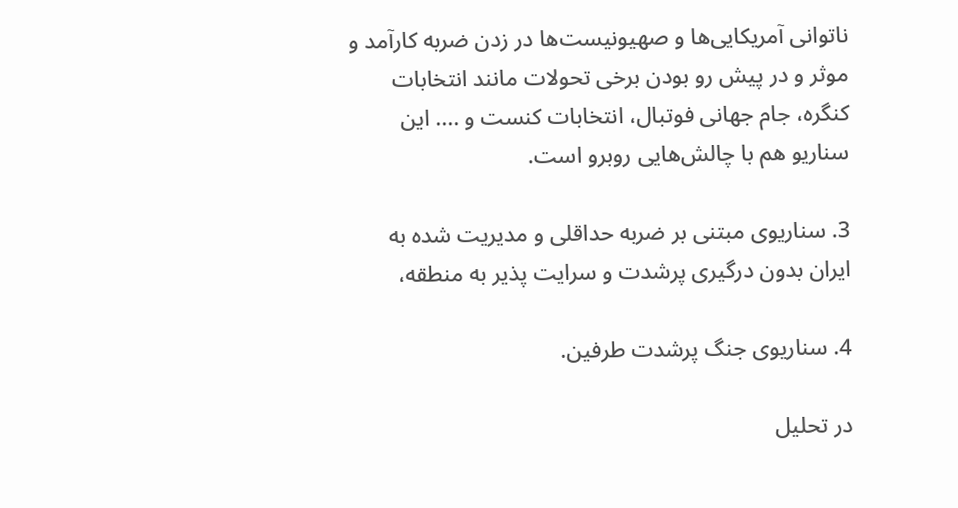ناتوانی آمریکایی‌ها و صهیونیست‌ها در زدن ضربه کارآمد و موثر و در پیش رو بودن برخی تحولات مانند انتخابات کنگره، جام جهانی فوتبال، انتخابات کنست و .... این سناریو هم با چالش‌هایی روبرو است.

3. سناریوی مبتنی بر ضربه حداقلی و مدیریت شده به ایران بدون درگیری پرشدت و سرایت پذیر به منطقه،

4. سناریوی جنگ پرشدت طرفین.

در تحلیل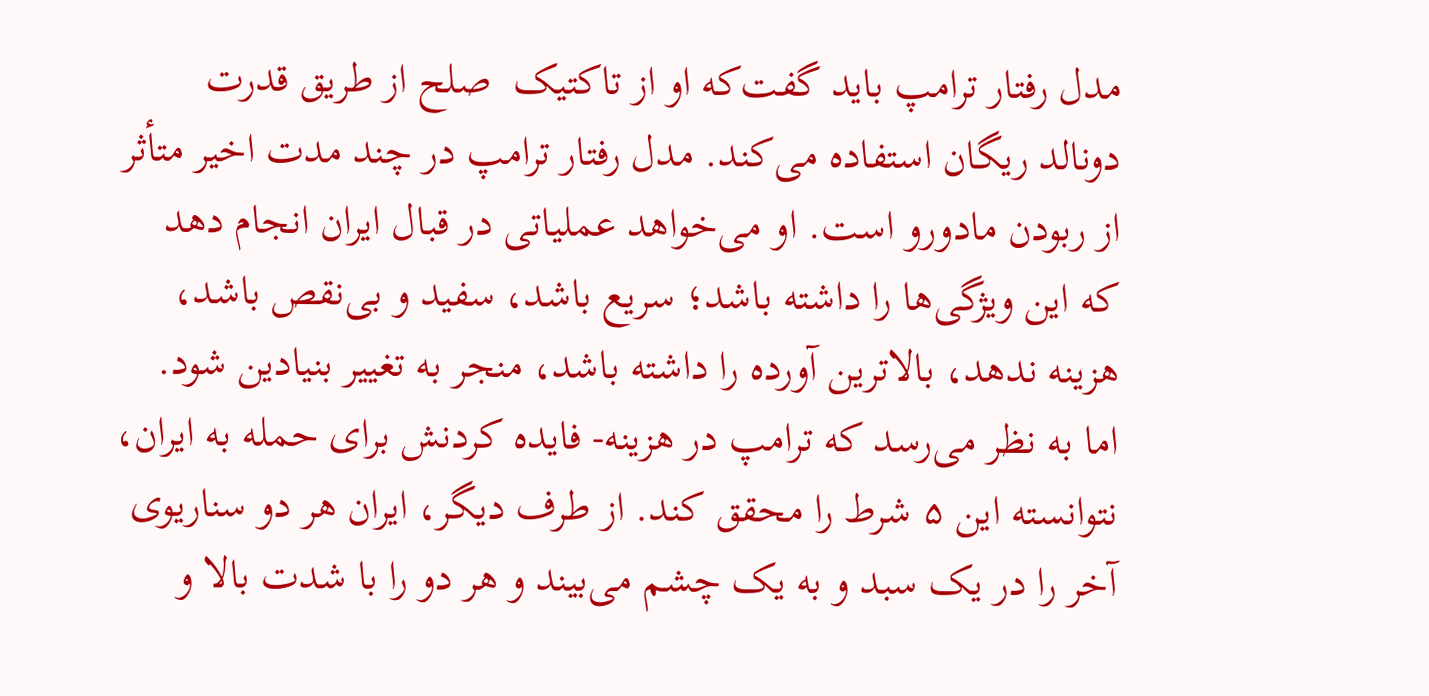مدل رفتار ترامپ باید گفت‌که او از تاکتیک  صلح از طریق قدرت دونالد ریگان استفاده می‌کند. مدل رفتار ترامپ در چند مدت اخیر متأثر از ربودن مادورو است. او می‌خواهد عملیاتی در قبال ایران انجام دهد که این ویژگی‌ها را داشته باشد؛ سریع باشد، سفید و بی‌نقص باشد، هزینه ندهد، بالاترین آورده را داشته باشد، منجر به تغییر بنیادین شود. اما به نظر می‌رسد که ترامپ در هزینه- فایده کردنش برای حمله به ایران، نتوانسته این ۵ شرط را محقق کند. از طرف دیگر، ایران هر دو سناریوی آخر را در یک سبد و به یک چشم می‌بیند و هر دو را با شدت بالا و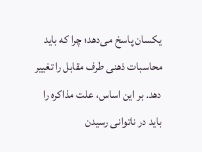یکسان پاسخ می‌دهد؛ چرا که باید محاسبات ذهنی طرف مقابل را تغییر دهد. بر این اساس، علت مذاکره را باید در ناتوانی رسیدن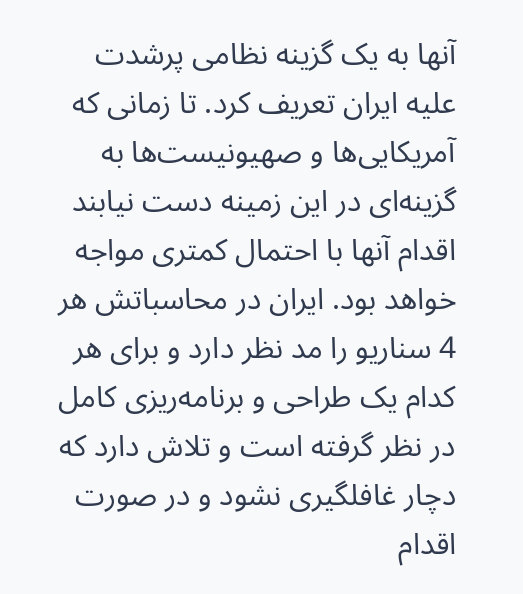آنها به یک گزینه نظامی پرشدت علیه ایران تعریف کرد. تا زمانی که آمریکایی‌ها و صهیونیست‌ها به گزینه‌ای در این زمینه دست نیابند اقدام آنها با احتمال کمتری مواجه خواهد بود. ایران در محاسباتش هر 4 سناریو را مد نظر دارد و برای هر کدام یک طراحی و برنامه‌ریزی کامل در نظر گرفته است و تلاش دارد که دچار غافلگیری نشود و در صورت اقدام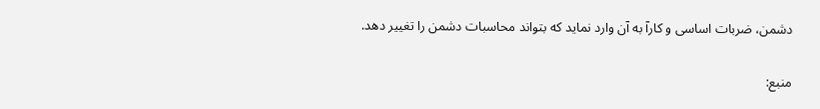دشمن، ضربات اساسی و کارآ به آن وارد نماید که بتواند محاسبات دشمن را تغییر دهد.

منبع: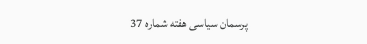پرسمان سیاسی هفته شماره 37